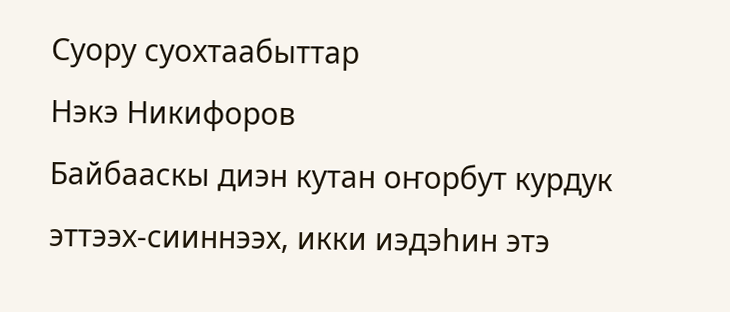Суору суохтаабыттар
Нэкэ Никифоров
Байбааскы диэн кутан оҥорбут курдук эттээх-сииннээх, икки иэдэһин этэ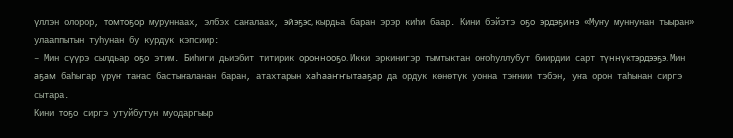үллэн олорор, томтоҕор муруннаах, элбэх саҥалаах, эйэҕэс, кырдьа баран эрэр киһи баар. Кини бэйэтэ оҕо эрдэҕинэ «Муҥу муннунан тыыран» улааппытын туһунан бу курдук кэпсиир:
– Мин сүүрэ сылдьар оҕо этим. Биһиги дьиэбит титирик ороннооҕо. Икки эркинигэр тымтыктан оҥоһуллубут биирдии сарт түннүктэрдээҕэ. Мин аҕам баһыгар үрүҥ таҥас бастыҥаланан баран, атахтарын хаһааҥҥытааҕар да ордук көнөтүк уонна тэҥнии тэбэн, уҥа орон таһынан сиргэ сытара.
Кини тоҕо сиргэ утуйбутун муодаргыыр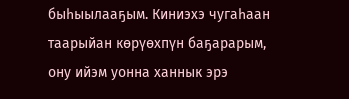быһыылааҕым. Киниэхэ чугаһаан таарыйан көрүөхпүн баҕарарым, ону ийэм уонна ханнык эрэ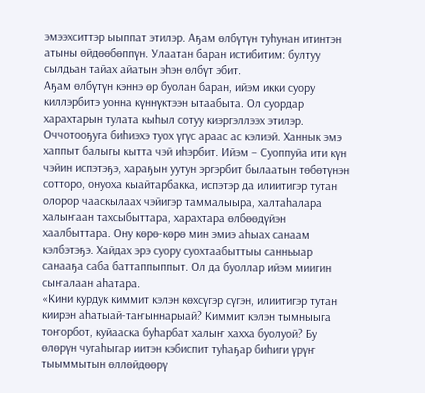эмээхситтэр ыыппат этилэр. Аҕам өлбүтүн туһунан итинтэн атыны өйдөөбөппүн. Улаатан баран истибитим: бултуу сылдьан тайах айатын эһэн өлбүт эбит.
Аҕам өлбүтүн кэннэ өр буолан баран, ийэм икки суору киллэрбитэ уонна күннүктээн ытаабыта. Ол суордар харахтарын тулата кыһыл сотуу киэргэллээх этилэр. Оччотооҕуга биһиэхэ туох үгүс араас ас кэлиэй. Ханнык эмэ хаппыт балыгы кытта чэй иһэрбит. Ийэм – Суоппуйа ити күн чэйин испэтэҕэ, хараҕын уутун эргэрбит былаатын төбөтүнэн сотторо, онуоха кыайтарбакка, испэтэр да илиитигэр тутан олорор чааскылаах чэйигэр таммалыыра, халтаһалара халыҥаан тахсыбыттара, харахтара өлбөөдүйэн хаалбыттара. Ону көрө-көрө мин эмиэ аһыах санаам кэлбэтэҕэ. Хайдах эрэ суору суохтаабыттыы санньыар санааҕа саба баттаппыппыт. Ол да буоллар ийэм миигин сыҥалаан аһатара.
«Кини курдук киммит кэлэн көхсүгэр сүгэн, илиитигэр тутан киирэн аһатыай-таҥыннарыай? Киммит кэлэн тымныыга тоҥорбот, куйааска буһарбат халыҥ хахха буолуой? Бу өлөрүн чугаһыгар иитэн кэбиспит туһаҕар биһиги үрүҥ тыыммытын өллөйдөөрү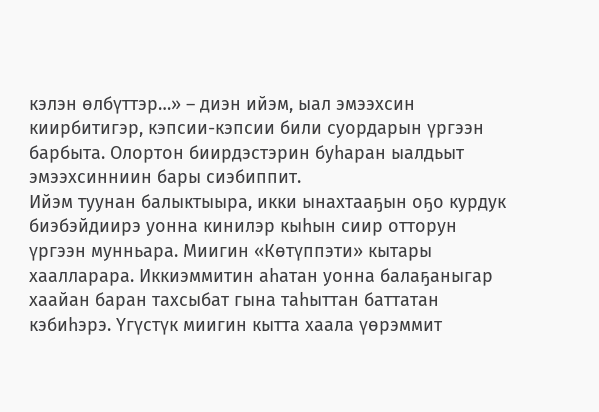кэлэн өлбүттэр…» – диэн ийэм, ыал эмээхсин киирбитигэр, кэпсии-кэпсии били суордарын үргээн барбыта. Олортон биирдэстэрин буһаран ыалдьыт эмээхсинниин бары сиэбиппит.
Ийэм туунан балыктыыра, икки ынахтааҕын оҕо курдук биэбэйдиирэ уонна кинилэр кыһын сиир отторун үргээн мунньара. Миигин «Көтүппэти» кытары хаалларара. Иккиэммитин аһатан уонна балаҕаныгар хаайан баран тахсыбат гына таһыттан баттатан кэбиһэрэ. Үгүстүк миигин кытта хаала үөрэммит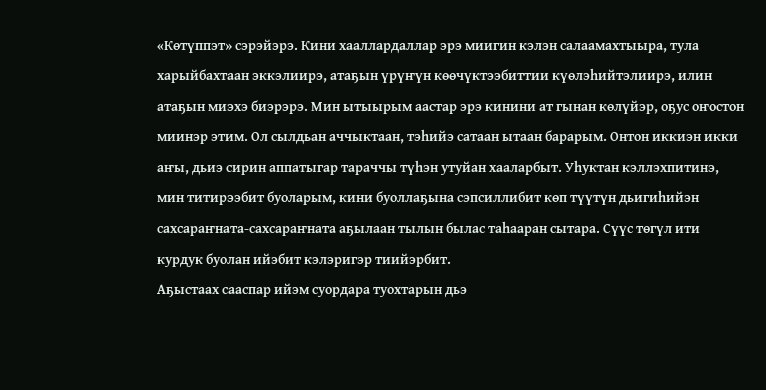«Көтүппэт» сэрэйэрэ. Кини хааллардаллар эрэ миигин кэлэн салаамахтыыра, тула харыйбахтаан эккэлиирэ, атаҕын үрүҥүн көөчүктээбиттии күөлэһийтэлиирэ, илин атаҕын миэхэ биэрэрэ. Мин ытыырым аастар эрэ кинини ат гынан көлүйэр, оҕус оҥостон миинэр этим. Ол сылдьан аччыктаан, тэһийэ сатаан ытаан барарым. Онтон иккиэн икки аҥы, дьиэ сирин аппатыгар тараччы түһэн утуйан хааларбыт. Уһуктан кэллэхпитинэ, мин титирээбит буоларым, кини буоллаҕына сэпсиллибит көп түүтүн дьигиһийэн сахсараҥната-сахсараҥната аҕылаан тылын былас таһааран сытара. Сүүс төгүл ити курдук буолан ийэбит кэлэригэр тиийэрбит.
Аҕыстаах сааспар ийэм суордара туохтарын дьэ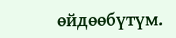өйдөөбүтүм.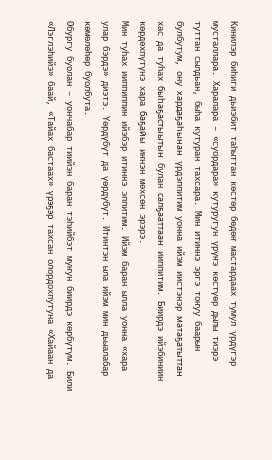Кинилэр биһиги дьиэбит таһыттан көстөр бөдөҥ мастардаах тумул үрдүгэр мусталлара. Харалара – «суордара» кутуругун үрүҥэ көстүөр дылы тиэрэ туттан сылдьан, быһа кутуран тахсара. Мин итиннэ эргэ тоҥуу баарын булбутум, ону хардаҕаһынан үрдэппитим уонна ийэм иистэнэр матаҕатыттан хас да туһах быһаҕастыытын булан салҕааттаан ииппитим. Биирдэ ийэбиниин көрдөхпүтүнэ хара баҕайы иҥнэн мөхсөн эрэрэ.
Мин туһах ииппиппин ийэбэр итиннэ эппитим. Ийэм баран ылла уонна «хара улар бэрдэ» диэтэ. Үөрдүбүт да үөрдүбүт. Итинтэн ыла ийэм мин дьыалабар көмөлөһөр буолбута.
Обургу буолан – уончабар тиийэн баран тэһийбэт муҥун биирдэ көрбүтүм. Били «Лэглэһийэ» баай, «Тайах бастаах» үрэҕэр тахсан олордохпутуна «Хайаан да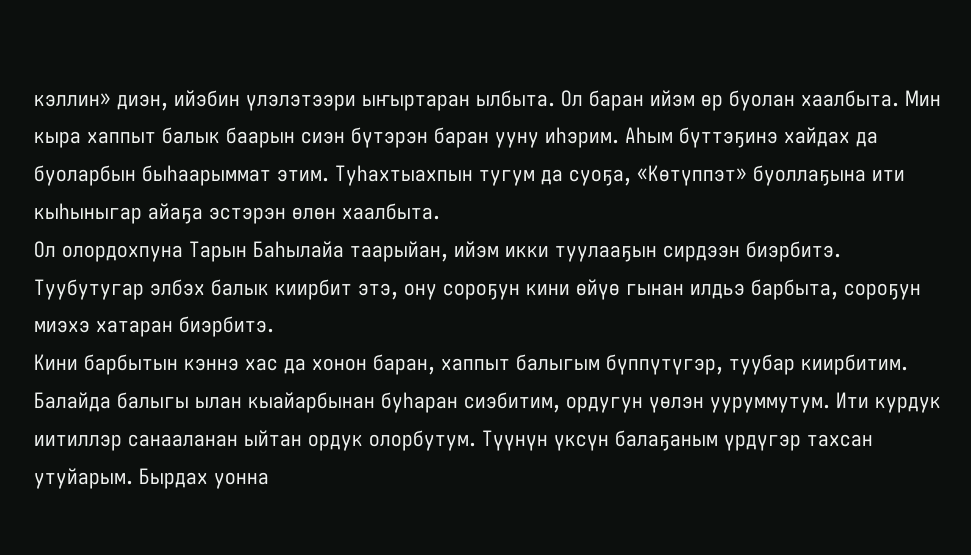кэллин» диэн, ийэбин үлэлэтээри ыҥыртаран ылбыта. Ол баран ийэм өр буолан хаалбыта. Мин кыра хаппыт балык баарын сиэн бүтэрэн баран ууну иһэрим. Аһым бүттэҕинэ хайдах да буоларбын быһаарыммат этим. Туһахтыахпын тугум да суоҕа, «Көтүппэт» буоллаҕына ити кыһыныгар айаҕа эстэрэн өлөн хаалбыта.
Ол олордохпуна Тарын Баһылайа таарыйан, ийэм икки туулааҕын сирдээн биэрбитэ. Туубутугар элбэх балык киирбит этэ, ону сороҕун кини өйүө гынан илдьэ барбыта, сороҕун миэхэ хатаран биэрбитэ.
Кини барбытын кэннэ хас да хонон баран, хаппыт балыгым бүппүтүгэр, туубар киирбитим. Балайда балыгы ылан кыайарбынан буһаран сиэбитим, ордугун үөлэн ууруммутум. Ити курдук иитиллэр санааланан ыйтан ордук олорбутум. Түүнүн үксүн балаҕаным үрдүгэр тахсан утуйарым. Бырдах уонна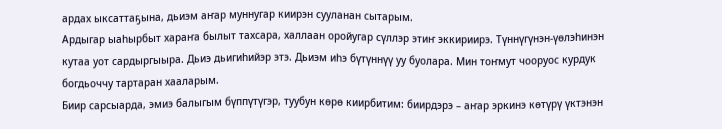ардах ыксаттаҕына, дьиэм аҥар муннугар киирэн сууланан сытарым.
Ардыгар ыаһырбыт хараҥа былыт тахсара, халлаан оройугар сүллэр этиҥ эккириирэ. Түннүгүнэн-үөлэһинэн кутаа уот сардыргыыра. Дьиэ дьигиһийэр этэ. Дьиэм иһэ бүтүннүү уу буолара. Мин тоҥмут чооруос курдук богдьоччу тартаран хааларым.
Биир сарсыарда, эмиэ балыгым бүппүтүгэр, туубун көрө киирбитим: биирдэрэ – аҥар эркинэ көтүрү үктэнэн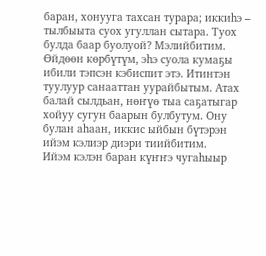баран, хонууга тахсан турара; иккиһэ – тылбыыта суох угуллан сытара. Туох булда баар буолуой? Мэлийбитим. Өйдөөн көрбүтүм, эһэ суола кумаҕы ибили тэпсэн кэбиспит этэ. Итинтэн туулуур санааттан уурайбытым. Атах балай сылдьан, нөҥүө тыа саҕатыгар хойуу сугун баарын булбутум. Ону булан аһаан, иккис ыйбын бүтэрэн ийэм кэлиэр диэри тиийбитим.
Ийэм кэлэн баран күҥҥэ чугаһыыр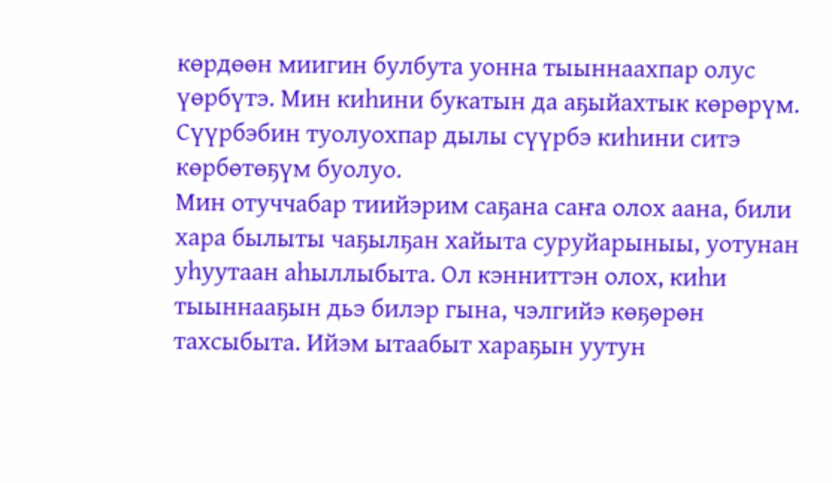көрдөөн миигин булбута уонна тыыннаахпар олус үөрбүтэ. Мин киһини букатын да аҕыйахтык көрөрүм. Сүүрбэбин туолуохпар дылы сүүрбэ киһини ситэ көрбөтөҕүм буолуо.
Мин отуччабар тиийэрим саҕана саҥа олох аана, били хара былыты чаҕылҕан хайыта суруйарыныы, уотунан уһуутаан аһыллыбыта. Ол кэнниттэн олох, киһи тыыннааҕын дьэ билэр гына, чэлгийэ көҕөрөн тахсыбыта. Ийэм ытаабыт хараҕын уутун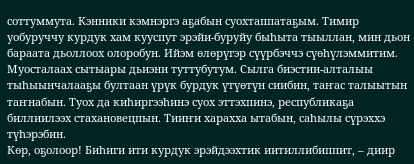соттуммута. Кэнники кэмнэргэ аҕабын суохтаппатаҕым. Тимир уобуруччу курдук хам кууспут эрэйи-буруйу быһыта тыыллан, мин дьон бараата дьоллоох олоробун. Ийэм өлөрүгэр сүүрбэччэ сүөһүлэммитим. Муосталаах сытыары дьиэни туттубутум. Сылга биэстии-алталыы тыһыынчалааҕы бултаан үрүк бурдук үтүөтүн сиибин, таҥас талыытын таҥнабын. Туох да киһиргээһинэ суох эттэхпинэ, республикаҕа биллиилээх стахановецпын. Тииҥи харахха ытабын, саһылы сүрэххэ түһэрэбин.
Көр, оҕолоор! Биһиги ити курдук эрэйдээхтик иитиллибиппит, – диир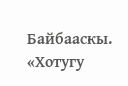Байбааскы.
«Хотугу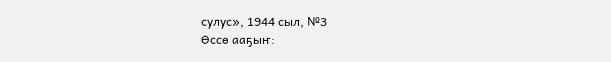сулус», 1944 сыл, №3
Өссө ааҕыҥ: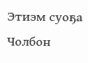Этиэм суоҕа Чолбон